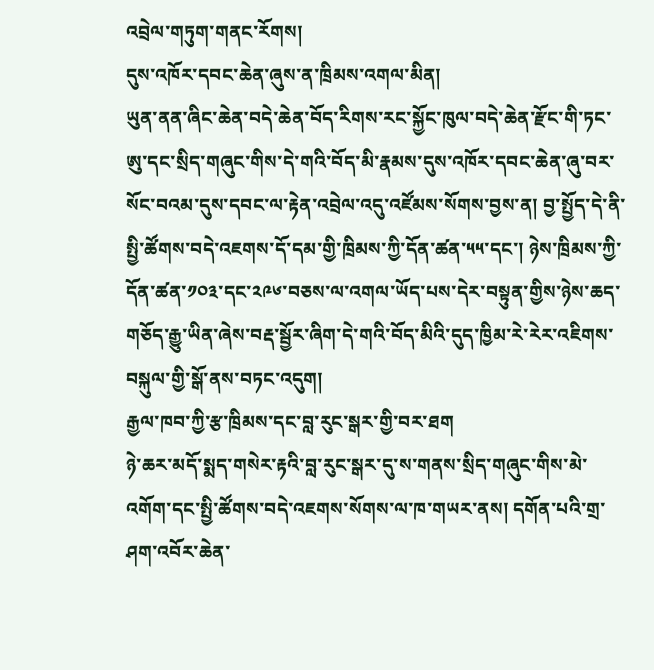འབྲེལ་གཏུག་གནང་རོགས།
དུས་འཁོར་དབང་ཆེན་ཞུས་ན་ཁྲིམས་འགལ་མིན།
ཡུན་ནན་ཞིང་ཆེན་བདེ་ཆེན་བོད་རིགས་རང་སྐྱོང་ཁུལ་བདེ་ཆེན་རྫོང་གི་ཏང་ཨུ་དང་སྲིད་གཞུང་གིས་དེ་གའི་བོད་མི་རྣམས་དུས་འཁོར་དབང་ཆེན་ཞུ་བར་སོང་བའམ་དུས་དབང་ལ་རྟེན་འབྲེལ་འདུ་འཛོམས་སོགས་བྱས་ན། བྱ་སྤྱོད་དེ་ནི་སྤྱི་ཚོགས་བདེ་འཇགས་དོ་དམ་གྱི་ཁྲིམས་ཀྱི་དོན་ཚན་༥༥་དང་། ཉེས་ཁྲིམས་ཀྱི་དོན་ཚན་༡༠༣་དང་༢༩༦་བཅས་ལ་འགལ་ཡོད་པས་དེར་བསྟུན་གྱིས་ཉེས་ཆད་གཅོད་རྒྱུ་ཡིན་ཞེས་བརྡ་སྦྱོར་ཞིག་དེ་གའི་བོད་མིའི་དུད་ཁྱིམ་རེ་རེར་འཇིགས་བསྐུལ་གྱི་སྒོ་ནས་བཏང་འདུག།
རྒྱལ་ཁབ་ཀྱི་རྩ་ཁྲིམས་དང་བླ་རུང་སྒར་གྱི་བར་ཐག
ཉེ་ཆར་མདོ་སྨད་གསེར་རྟའི་བླ་རུང་སྒར་དུ་ས་གནས་སྲིད་གཞུང་གིས་མེ་འགོག་དང་སྤྱི་ཚོགས་བདེ་འཇགས་སོགས་ལ་ཁ་གཡར་ནས། དགོན་པའི་གྲ་ཤག་འབོར་ཆེན་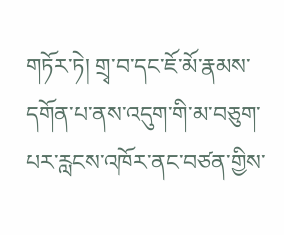གཏོར་ཏེ། གྲྭ་བ་དང་ཇོ་མོ་རྣམས་དགོན་པ་ནས་འདུག་གི་མ་བཅུག་པར་རླངས་འཁོར་ནང་བཙན་གྱིས་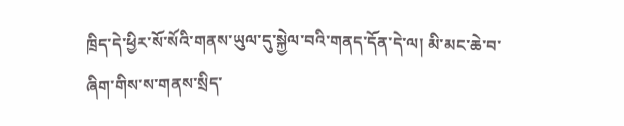ཁྲིད་དེ་ཕྱིར་སོ་སོའི་གནས་ཡུལ་དུ་སྐྱེལ་བའི་གནད་དོན་དེ་ལ། མི་མང་ཆེ་བ་ཞིག་གིས་ས་གནས་སྲིད་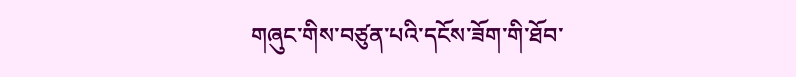གཞུང་གིས་བཙུན་པའི་དངོས་ཟོག་གི་ཐོབ་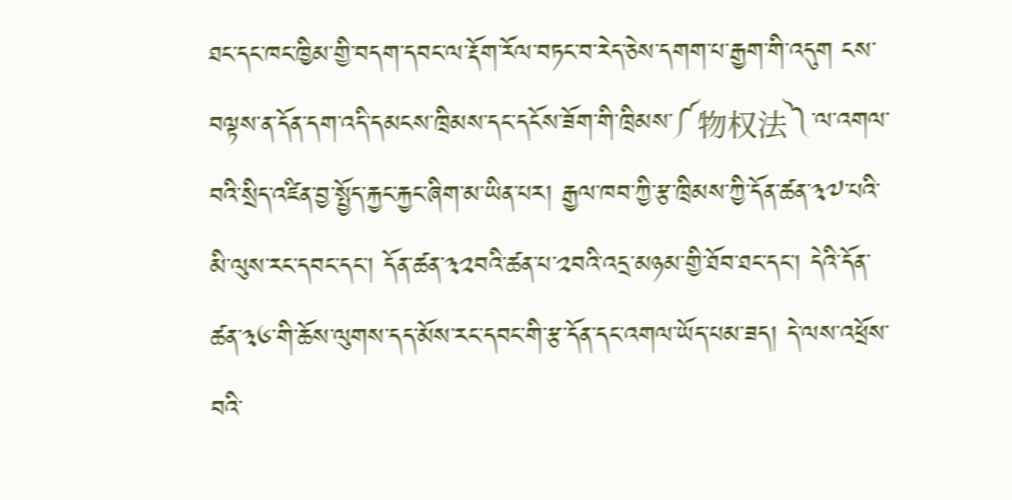ཐང་དང་ཁང་ཁྱིམ་གྱི་བདག་དབང་ལ་རྡོག་རོལ་བཏང་བ་རེད་ཅེས་དགག་པ་རྒྱག་གི་འདུག ངས་བལྟས་ན་དོན་དག་འདི་དམངས་ཁྲིམས་དང་དངོས་ཟོག་གི་ཁྲིམས་༼物权法༽་ལ་འགལ་བའི་སྲིད་འཛིན་བྱ་སྤྱོད་རྐྱང་རྐྱང་ཞིག་མ་ཡིན་པར། རྒྱལ་ཁབ་ཀྱི་རྩ་ཁྲིམས་ཀྱི་དོན་ཚན་༣༧་པའི་མི་ལུས་རང་དབང་དང་། དོན་ཚན་༣༢བའི་ཚན་པ་༢བའི་འདྲ་མཉམ་གྱི་ཐོབ་ཐང་དང་། དེའི་དོན་ཚན་༣༦་གི་ཆོས་ལུགས་དད་མོས་རང་དབང་གི་རྩ་དོན་དང་འགལ་ཡོད་པམ་ཟད། དེ་ལས་འཕྲོས་བའི་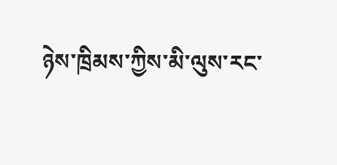ཉེས་ཁྲིམས་ཀྱིས་མི་ལུས་རང་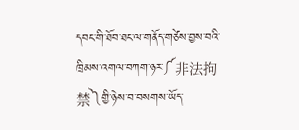དབང་གི་ཐོབ་ཐང་ལ་གནོད་གཙེས་བྱས་བའི་ཁྲིམས་འགལ་བཀག་ཉར་༼非法拘禁༽གྱི་ཉེས་བ་བསགས་ཡོད་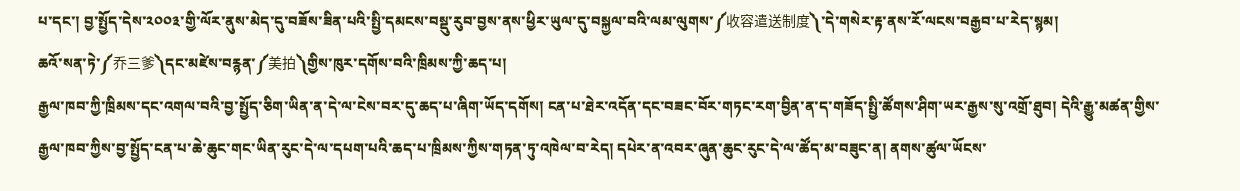པ་དང་། བྱ་སྤྱོད་དེས་༢༠༠༣་གྱི་ལོར་ནུས་མེད་དུ་བཟོས་ཟིན་པའི་སྤྱི་དམངས་བསྡུ་རུབ་བྱས་ནས་ཕྱིར་ཡུལ་དུ་བསྐྱལ་བའི་ལམ་ལུགས་༼收容遣送制度༽་དེ་གསེར་རྟ་ནས་རོ་ལངས་བརྒྱབ་པ་རེད་སྙམ།
ཆའོ་སན་ཏེ་༼乔三爹༽དང་མཛེས་བརྙན་༼美拍༽གྱིས་ཁུར་དགོས་བའི་ཁྲིམས་ཀྱི་ཆད་པ།
རྒྱལ་ཁབ་ཀྱི་ཁྲིམས་དང་འགལ་བའི་བྱ་སྤྱོད་ཅིག་ཡིན་ན་དེ་ལ་ངེས་བར་དུ་ཆད་པ་ཞིག་ཡོད་དགོས། ངན་པ་ཐེར་འདོན་དང་བཟང་བོར་གཏང་རག་བྱིན་ན་ད་གཟོད་སྤྱི་ཚོགས་ཤིག་ཡར་རྒྱས་སུ་འགྲོ་ཐུབ། དེའི་རྒྱུ་མཚན་གྱིས་རྒྱལ་ཁབ་ཀྱིས་བྱ་སྤྱོད་ངན་པ་ཆེ་ཆུང་གང་ཡིན་རུང་དེ་ལ་དཔག་པའི་ཆད་པ་ཁྲིམས་ཀྱིས་གཏན་ཏུ་འཁེལ་བ་རེད། དཔེར་ན་འབར་ཞུན་ཆུང་རུང་དེ་ལ་ཚོད་མ་བཟུང་ན། ནགས་ཚུལ་ཡོངས་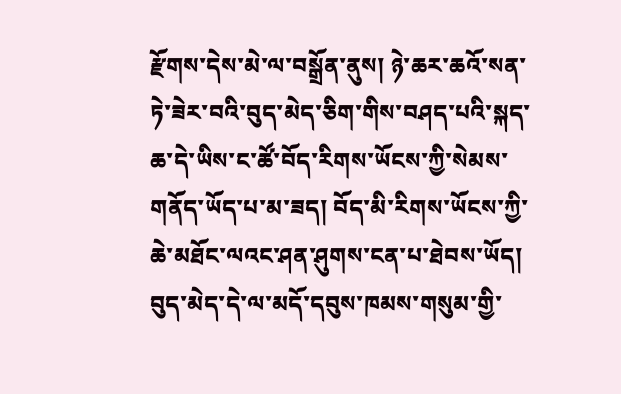རྫོགས་དེས་མེ་ལ་བསྒྲོན་ནུས། ཉེ་ཆར་ཆའོ་སན་ཏེ་ཟེར་བའི་བུད་མེད་ཅིག་གིས་བཤད་པའི་སྐད་ཆ་དེ་ཡིས་ང་ཚོ་བོད་རིགས་ཡོངས་ཀྱི་སེམས་གནོད་ཡོད་པ་མ་ཟད། བོད་མི་རིགས་ཡོངས་ཀྱི་ཆེ་མཐོང་ལའང་ཤན་ཤུགས་ངན་པ་ཐེབས་ཡོད། བུད་མེད་དེ་ལ་མདོ་དབུས་ཁམས་གསུམ་གྱི་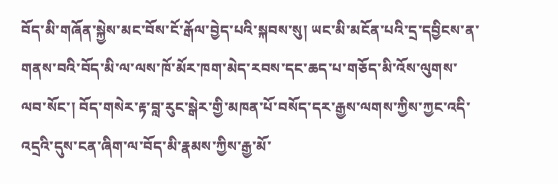བོད་མི་གཞོན་སྐྱེས་མང་བོས་ངོ་རྒོལ་བྱེད་པའི་སྐབས་སུ། ཡང་མི་མངོན་པའི་དྲ་དབྱིངས་ན་གནས་བའི་བོད་མི་ལ་ལས་ཁོ་མོར་ཁག་མེད་རབས་དང་ཆད་པ་གཅོད་མི་འོས་ལུགས་ལབ་སོང་། བོད་གསེར་རྟ་བླ་རུང་སྒེར་གྱི་མཁན་པོ་བསོད་དར་རྒྱས་ལགས་ཀྱིས་ཀྱང་འདི་འདྲའི་དུས་ངན་ཞིག་ལ་བོད་མི་རྣམས་ཀྱིས་རྒྱ་མོ་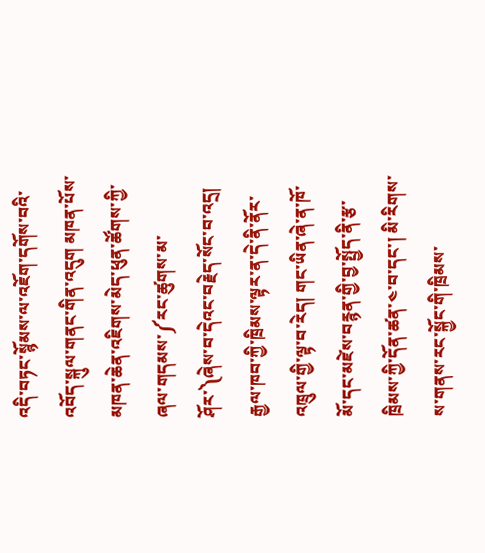འདི་བཏང་སྙོམས་ལ་འཇོག་དགོས་བའི་འབོད་སྐུལ་གནང་གིན་འདུག མཁན་པོས་མཁན་ཆེན་འཇིགས་མེད་ཕུན་ཚོགས་ཀྱི་ཞལ་གདམས་༼རང་ཚུགས་མ་ཤོར་༽ཞེས་བ་དེའང་བརྗེད་སོང་བ་འདྲ། རྒྱལ་ཁབ་ཀྱི་ཁྲིམས་ལྟར་ན་དེ་ནི་ནོར་འཁྲུལ་གྱི་ལྟ་བ་རེད། གང་ཡིན་ཞེ་ན་ཁོ་མོ་དང་མཛེས་བརྙན་གྱི་བྱ་སྤྱོད་ནི་རྩ་ཁྲིམས་ཀྱི་དོན་ཚན་༤་བ་དང་། མི་རིགས་ས་གནས་རང་སྐྱོང་གི་ཁྲིམས་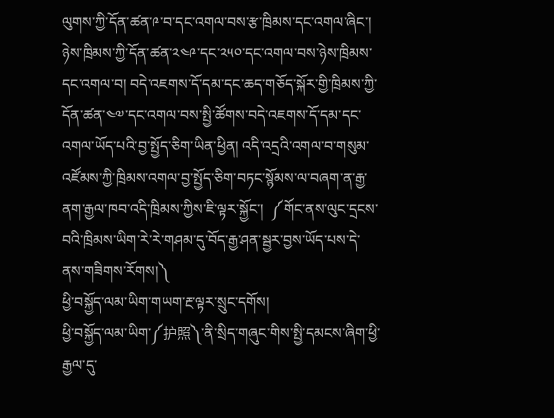ལུགས་ཀྱི་དོན་ཚན་༩་བ་དང་འགལ་བས་རྩ་ཁྲིམས་དང་འགལ་ཞིང་། ཉེས་ཁྲིམས་ཀྱི་དོན་ཚན་༢༤༩་དང་༢༥༠་དང་འགལ་བས་ཉེས་ཁྲིམས་དང་འགལ་བ། བདེ་འཇགས་དོ་དམ་དང་ཆད་གཅོད་སྐོར་གྱི་ཁྲིམས་ཀྱི་དོན་ཚན་༤༧་དང་འགལ་བས་སྤྱི་ཚོགས་བདེ་འཇགས་དོ་དམ་དང་འགལ་ཡོད་པའི་བྱ་སྤྱོད་ཅིག་ཡིན་ཕྱིན། འདི་འདྲའི་འགལ་བ་གསུམ་འཛོམས་ཀྱི་ཁྲིམས་འགལ་བྱ་སྤྱོད་ཅིག་བཏང་སྙོམས་ལ་བཞག་ན་རྒྱ་ནག་རྒྱལ་ཁབ་འདི་ཁྲིམས་ཀྱིས་ཇི་ལྟར་སྐྱོང་།  ༼གོང་ནས་ལུང་དྲངས་བའི་ཁྲིམས་ཡིག་རེ་རེ་གཤམ་དུ་བོད་རྒྱ་ཤན་སྦྱར་བྱས་ཡོད་པས་དེ་ནས་གཟིགས་རོགས།༽
ཕྱི་བསྐྱོད་ལམ་ཡིག་གཡག་རྔ་ལྟར་སྲུང་དགོས།
ཕྱི་བསྐྱོད་ལམ་ཡིག་༼护照༽་ནི་སྲིད་གཞུང་གིས་སྤྱི་དམངས་ཞིག་ཕྱི་རྒྱལ་དུ་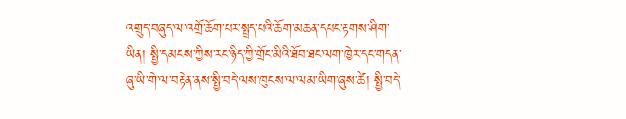འགྲུད་བཞུད་ལ་འགྲོ་ཆོག་པར་སྤྲད་པའི་ཆོག་མཆན་དཔང་རྟགས་ཤིག་ཡིན། སྤྱི་དམངས་ཀྱིས་རང་ཉིད་ཀྱི་གྲོང་མིའི་ཐོབ་ཐང་ལག་ཁྱེར་དང་གདན་ཞུ་ཡི་གེ་ལ་བརྟེན་ནས་སྤྱི་བདེ་ལས་ཁུངས་ལ་ལམ་ཡིག་ཞུས་ཚེ། སྤྱི་བདེ་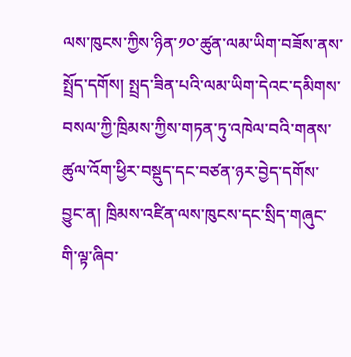ལས་ཁུངས་ཀྱིས་ཉིན་༡༠་ཚུན་ལམ་ཡིག་བཟོས་ནས་སྤྲོད་དགོས། སྤྲད་ཟིན་པའི་ལམ་ཡིག་དེའང་དམིགས་བསལ་ཀྱི་ཁྲིམས་ཀྱིས་གཏན་ཏུ་འཁེལ་བའི་གནས་ཚུལ་འོག་ཕྱིར་བསྡུད་དང་བཙན་ཉར་བྱེད་དགོས་བྱུང་ན། ཁྲིམས་འཛིན་ལས་ཁུངས་དང་སྲིད་གཞུང་གི་ལྟ་ཞིབ་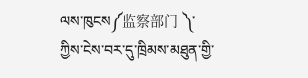ལས་ཁུངས༼监察部门 ༽་ཀྱིས་ངེས་བར་དུ་ཁྲིམས་མཐུན་གྱི་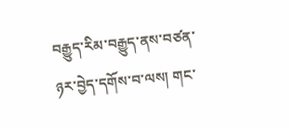བརྒྱུད་རིམ་བརྒྱུད་ནས་བཙན་ཉར་བྱེད་དགོས་བ་ལས། གང་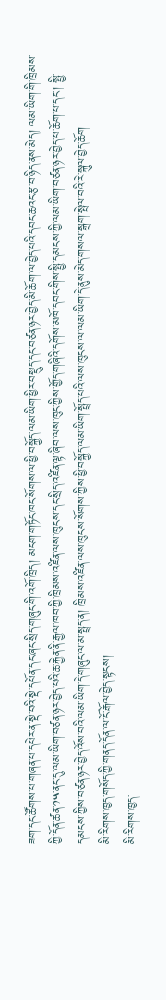ཟག་དང་ཚོགས་པ་གཞན་པ་དཔེར་ན་སྡེ་བའི་སྡེ་དཔོན་དང་ཞང་སྲིད་གཞུང་གི་འགོ་ཁྲིད། མངག་གཏོང་ཁང་སོགས་ལ་ཕྱི་བསྐྱོད་ལམ་ཡིག་ཕྱིར་བསྡུད་དང་བཙན་ཉར་བྱེད་མི་ཆོག་ལ་བྱེད་པའི་དབང་ཆའང་རྩ་བ་ཉིད་ནས་མེད། ལམ་ཡིག་གི་ཁྲིམས་ཀྱི་དོན་ཚན་༡༥་ནང་དུ་ལམ་ཡིག་བཙན་ཉར་བྱེད་པའི་ཆ་རྐྱེན་ནི་རྒྱལ་ཁབ་ཀྱི་ཁྲིམས་འཛིན་ལས་ཁུངས་དང་སྲིད་འཛིན་ལྟ་ཞིབ་ལས་ཁུང་ཀྱིས་གྱོད་གཞིའི་དགོས་མཁོ་དབང་གིས་སྤྱི་དམངས་ཀྱི་ལམ་ཡིག་བཙན་ཉར་བྱེད་པ་ཆོག་པ་དང་། སྤྱི་དམངས་ཀྱིས་བཙན་ཉར་བྱེད་འོས་བའི་ལམ་ཡིག་དེ་གཞུང་ལ་མ་སྤྲད་ན། ཁྲིམས་འཛིན་ལས་ཁུངས་སོགས་ཀྱིས་ཕྱི་བསྐྱོད་ལམ་ཡིག་སྤྲོད་པའི་ལས་ཁུངས་ལ་ལམ་ཡིག་དེ་ནུས་མེད་གསལ་སྒྲག་སྤེལ་བའི་རེ་སྐུལ་བྱེད་ཆོག
མི་རིགས་ཁྱད་གསོད་ཀྱི་གནད་དོན་ལ་ངོ་རྒོལ་བྱེད་སྟངས།
མི་རིགས་ཁྱད་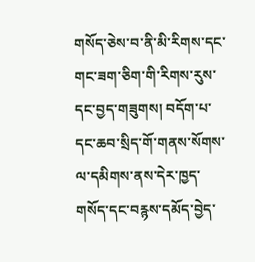གསོད་ཅེས་བ་ནི་མི་རིགས་དང་གང་ཟག་ཅིག་གི་རིགས་རུས་དང་བྱད་གཟུགས། བདོག་པ་དང་ཆབ་སྲིད་གོ་གནས་སོགས་ལ་དམིགས་ནས་དེར་ཁྱད་གསོད་དང་བརྙས་དམོད་བྱེད་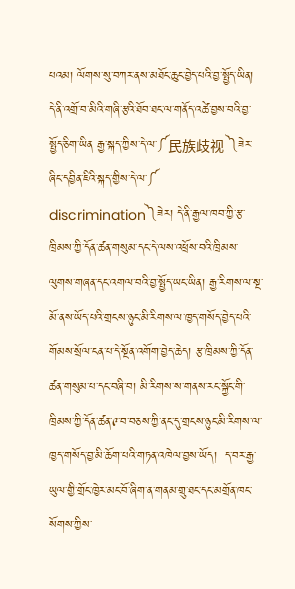པའམ། ལོགས་སུ་བཀར་ནས་མཐོང་ཆུང་བྱེད་པའི་བྱ་སྤྱོད་ཡིན། དེ་ནི་འགྲོ་བ་མིའི་གཞི་རྩའི་ཐོབ་ཐང་ལ་གནོད་འཚེ་བྱས་བའི་བྱ་སྤྱོད་ཅིག་ཡིན རྒྱ་སྐད་ཀྱིས་དེ་ལ་༼民族歧视 ༽ཟེར་ཞིང་དབྱིན་ཇིའི་སྐད་གྱིས་དེ་ལ་༼ discrimination༽ཟེར། དེ་ནི་རྒྱལ་ཁབ་ཀྱི་རྩ་ཁྲིམས་ཀྱི་དོན་ཚན་གསུམ་དང་དེ་ལས་འཕྲོས་བའི་ཁྲིམས་ལུགས་གཞན་དང་འགལ་བའི་བྱ་སྤྱོད་ཡང་ཡིན། རྒྱ་རིགས་ལ་སྔ་མོ་ནས་ཡོད་པའི་གྲངས་ཉུང་མི་རིགས་ལ་ཁྱད་གསོད་བྱེད་པའི་གོམས་སྲོལ་ངན་པ་དེ་སྔོན་འགོག་བྱེད་ཆེད། རྩ་ཁྲིམས་ཀྱི་དོན་ཚན་གསུམ་པ་དང་བཞི་བ། མི་རིགས་ས་གནས་རང་སྐྱོང་གི་ཁྲིམས་ཀྱི་དོན་ཚན་༩་བ་བཅས་ཀྱི་ནང་དུ་གྲངས་ཉུང་མི་རིགས་ལ་ཁྱད་གསོད་བྱ་མི་ཆོག་པའི་གཏན་འཁེལ་བྱས་ཡོད།  ད་བར་རྒྱ་ཡུལ་གྱི་གྲོང་ཁྱེར་མང་བོ་ཞིག་ན་གནམ་གྲུ་ཐང་དང་མགྲོན་ཁང་སོགས་ཀྱིས་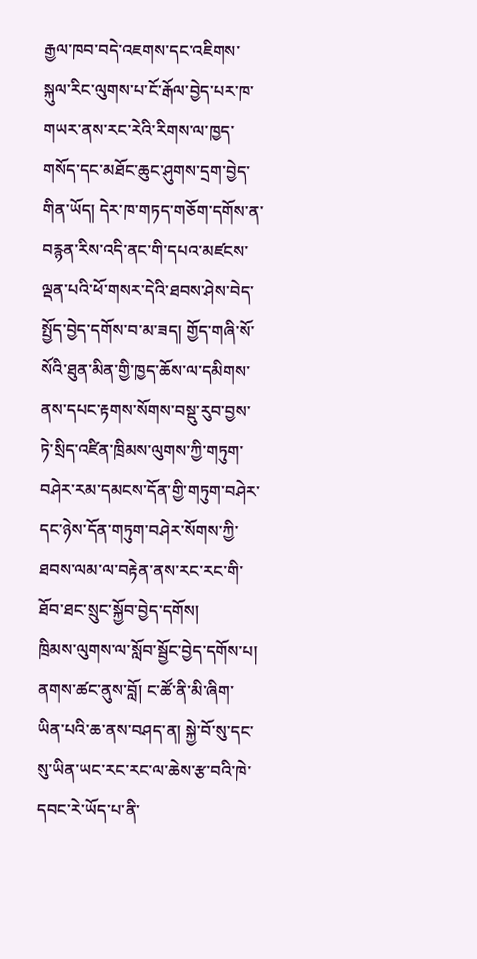རྒྱལ་ཁབ་བདེ་འཇགས་དང་འཇིགས་སྐུལ་རིང་ལུགས་པ་ངོ་རྒོལ་བྱེད་པར་ཁ་གཡར་ནས་རང་རེའི་རིགས་ལ་ཁྱད་གསོད་དང་མཐོང་ཆུང་ཤུགས་དྲག་བྱེད་གིན་ཡོད། དེར་ཁ་གཏད་གཅོག་དགོས་ན་བརྙན་རིས་འདི་ནང་གི་དཔའ་མཛངས་ལྡན་པའི་ཕོ་གསར་དེའི་ཐབས་ཤེས་བེད་སྤྱོད་བྱེད་དགོས་བ་མ་ཟད། གྱོད་གཞི་སོ་སོའི་ཐུན་མིན་གྱི་ཁྱད་ཆོས་ལ་དམིགས་ནས་དཔང་རྟགས་སོགས་བསྡུ་རུབ་བྱས་ཏེ་སྲིད་འཛིན་ཁྲིམས་ལུགས་ཀྱི་གཏུག་བཤེར་རམ་དམངས་དོན་གྱི་གཏུག་བཤེར་དང་ཉེས་དོན་གཏུག་བཤེར་སོགས་ཀྱི་ཐབས་ལམ་ལ་བརྟེན་ནས་རང་རང་གི་ཐོབ་ཐང་སྲུང་སྐྱོབ་བྱེད་དགོས།
ཁྲིམས་ལུགས་ལ་སློབ་སྦྱོང་བྱེད་དགོས་པ།
ནགས་ཚང་ནུས་བློ། ང་ཚོ་ནི་མི་ཞིག་ཡིན་པའི་ཆ་ནས་བཤད་ན། སྐྱེ་བོ་སུ་དང་སུ་ཡིན་ཡང་རང་རང་ལ་ཆེས་རྩ་བའི་ཁེ་དབང་རེ་ཡོད་པ་ནི་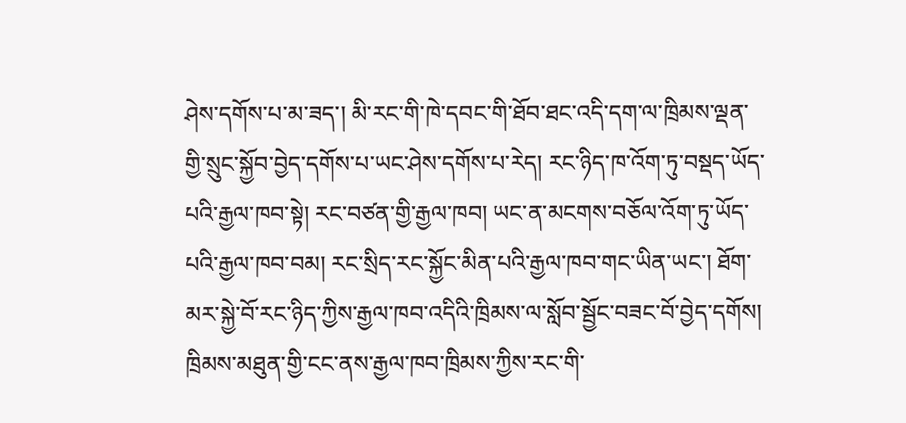ཤེས་དགོས་པ་མ་ཟད་། མི་རང་གི་ཁེ་དབང་གི་ཐོབ་ཐང་འདི་དག་ལ་ཁྲིམས་ལྡན་གྱི་སྲུང་སྐྱོབ་བྱེད་དགོས་པ་ཡང་ཤེས་དགོས་པ་རེད། རང་ཉིད་ཁ་འོག་ཏུ་བསྡད་ཡོད་པའི་རྒྱལ་ཁབ་སྟེ། རང་བཙན་གྱི་རྒྱལ་ཁབ། ཡང་ན་མངགས་བཅོལ་འོག་ཏུ་ཡོད་པའི་རྒྱལ་ཁབ་བམ། རང་སྲིད་རང་སྐྱོང་མིན་པའི་རྒྱལ་ཁབ་གང་ཡིན་ཡང་། ཐོག་མར་སྐྱེ་བོ་རང་ཉིད་ཀྱིས་རྒྱལ་ཁབ་འདིའི་ཁྲིམས་ལ་སློབ་སྦྱོང་བཟང་བོ་བྱེད་དགོས། ཁྲིམས་མཐུན་གྱི་ངང་ནས་རྒྱལ་ཁབ་ཁྲིམས་ཀྱིས་རང་གི་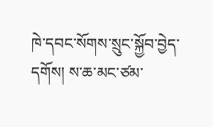ཁེ་དབང་སོགས་སྲུང་སྐྱོབ་བྱེད་དགོས། ས་ཆ་མང་ཙམ་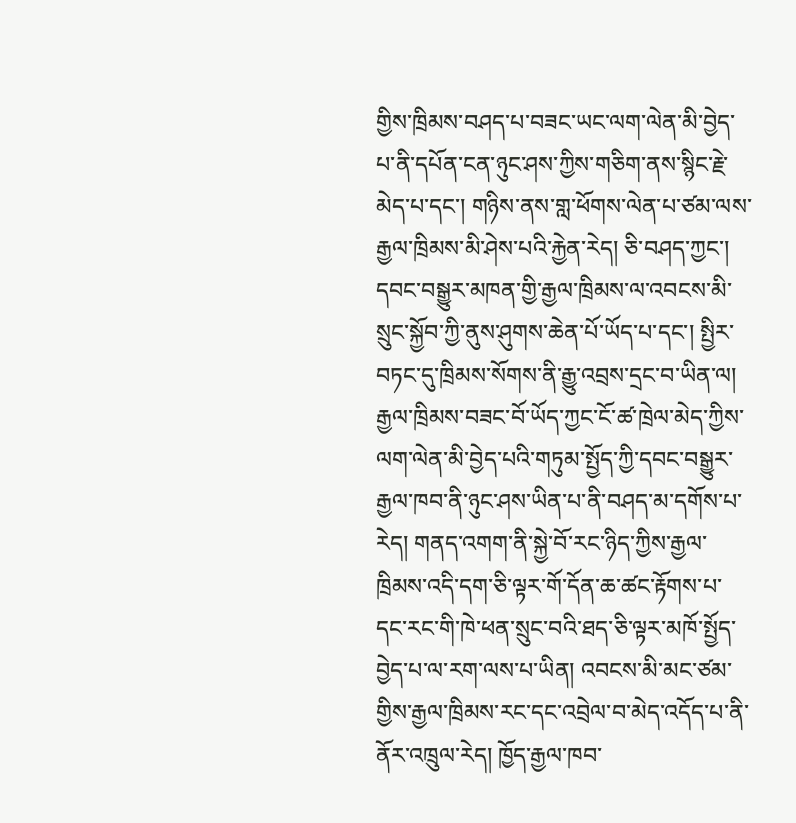གྱིས་ཁྲིམས་བཤད་པ་བཟང་ཡང་ལག་ལེན་མི་བྱེད་པ་ནི་དཔོན་ངན་ཉུང་ཤས་ཀྱིས་གཅིག་ནས་སྙིང་རྗེ་མེད་པ་དང་། གཉིས་ནས་གླ་ཕོགས་ལེན་པ་ཙམ་ལས་རྒྱལ་ཁྲིམས་མི་ཤེས་པའི་རྐྱེན་རེད། ཅི་བཤད་ཀྱང་། དབང་བསྒྱུར་མཁན་གྱི་རྒྱལ་ཁྲིམས་ལ་འབངས་མི་སྲུང་སྐྱོབ་ཀྱི་ནུས་ཤུགས་ཆེན་པོ་ཡོད་པ་དང་། སྤྱིར་བཏང་དུ་ཁྲིམས་སོགས་ནི་རྒྱུ་འབྲས་དྲང་བ་ཡིན་ལ། རྒྱལ་ཁྲིམས་བཟང་བོ་ཡོད་ཀྱང་ངོ་ཚ་ཁྲེལ་མེད་ཀྱིས་ལག་ལེན་མི་བྱེད་པའི་གཏུམ་སྤྱོད་ཀྱི་དབང་བསྒྱུར་རྒྱལ་ཁབ་ནི་ཉུང་ཤས་ཡིན་པ་ནི་བཤད་མ་དགོས་པ་རེད། གནད་འགག་ནི་སྐྱེ་བོ་རང་ཉིད་ཀྱིས་རྒྱལ་ཁྲིམས་འདི་དག་ཅི་ལྟར་གོ་དོན་ཆ་ཚང་རྟོགས་པ་དང་རང་གི་ཁེ་ཕན་སྲུང་བའི་ཐད་ཅི་ལྟར་མཁོ་སྤྱོད་བྱེད་པ་ལ་རག་ལས་པ་ཡིན། འབངས་མི་མང་ཙམ་གྱིས་རྒྱལ་ཁྲིམས་རང་དང་འབྲེལ་བ་མེད་འདོད་པ་ནི་ནོར་འཁྲུལ་རེད། ཁྱོད་རྒྱལ་ཁབ་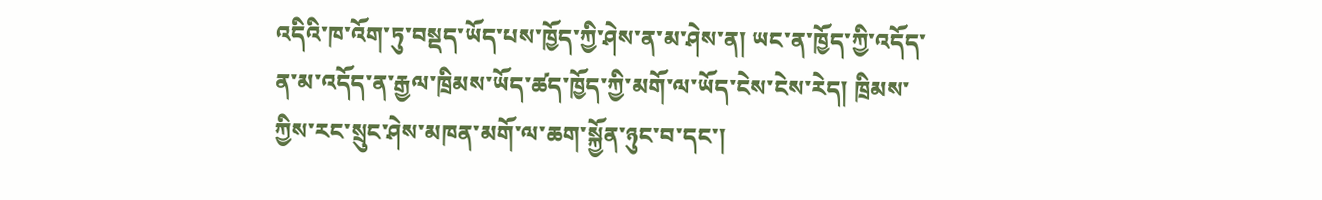འདིའི་ཁ་འོག་ཏུ་བསྡད་ཡོད་པས་ཁྱོད་ཀྱི་ཤེས་ན་མ་ཤེས་ན། ཡང་ན་ཁྱོད་ཀྱི་འདོད་ན་མ་འདོད་ན་རྒྱལ་ཁྲིམས་ཡོད་ཚད་ཁྱོད་ཀྱི་མགོ་ལ་ཡོད་ངེས་ངེས་རེད། ཁྲིམས་ཀྱིས་རང་སྲུང་ཤེས་མཁན་མགོ་ལ་ཆག་སྐྱོན་ཉུང་བ་དང་།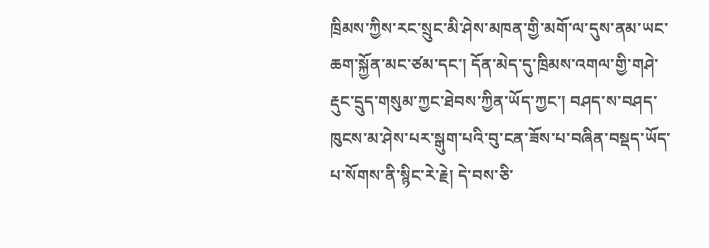ཁྲིམས་ཀྱིས་རང་སྲུང་མི་ཤེས་མཁན་གྱི་མགོ་ལ་དུས་ནམ་ཡང་ཆག་སྐྱོན་མང་ཙམ་དང་། དོན་མེད་དུ་ཁྲིམས་འགལ་གྱི་གཤེ་རྡུང་དྲུད་གསུམ་ཀྱང་ཐེབས་ཀྱིན་ཡོད་ཀྱང་། བཤད་ས་བཤད་ཁུངས་མ་ཤེས་པར་སྒུག་པའི་བུ་ངན་ཟོས་པ་བཞིན་བསྡད་ཡོད་པ་སོགས་ནི་སྙིང་རེ་རྗེ། དེ་བས་ཅི་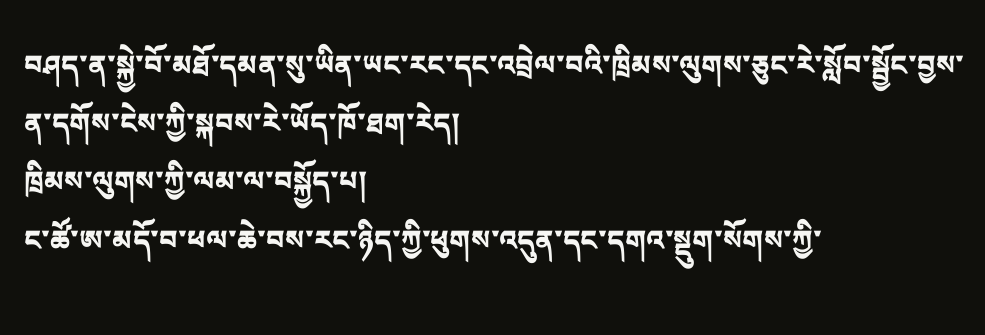བཤད་ན་སྐྱེ་བོ་མཐོ་དམན་སུ་ཡིན་ཡང་རང་དང་འབྲེལ་བའི་ཁྲིམས་ལུགས་ཅུང་རེ་སློབ་སྦྱོང་བྱས་ན་དགོས་ངེས་ཀྱི་སྐབས་རེ་ཡོད་ཁོ་ཐག་རེད།
ཁྲིམས་ལུགས་ཀྱི་ལམ་ལ་བསྐྱོད་པ།
ང་ཚོ་ཨ་མདོ་བ་ཕལ་ཆེ་བས་རང་ཉིད་ཀྱི་ཕུགས་འདུན་དང་དགའ་སྡུག་སོགས་ཀྱི་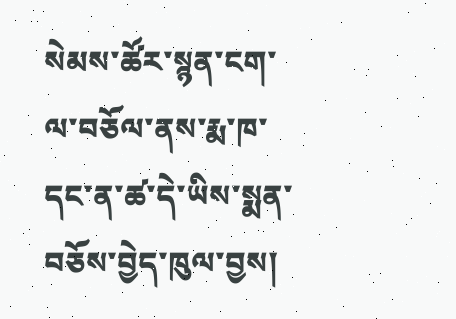སེམས་ཚོར་སྙན་ངག་ལ་བཅོལ་ནས་རྨ་ཁ་དང་ན་ཚ་དེ་ཡིས་སྨན་བཅོས་བྱེད་ཁུལ་བྱས།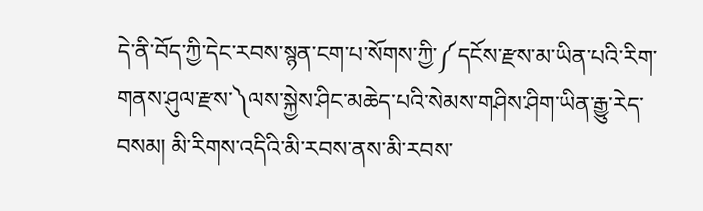དེ་ནི་བོད་ཀྱི་དེང་རབས་སྙན་ངག་པ་སོགས་ཀྱི་༼དངོས་རྫས་མ་ཡིན་པའི་རིག་གནས་ཤུལ་རྫས་༽ལས་སྐྱེས་ཤིང་མཆེད་པའི་སེམས་གཤིས་ཤིག་ཡིན་རྒྱུ་རེད་བསམ། མི་རིགས་འདིའི་མི་རབས་ནས་མི་རབས་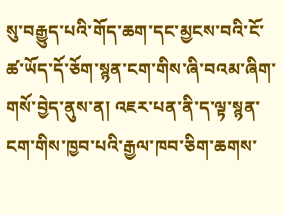སུ་བརྒྱུད་པའི་གོད་ཆག་དང་མྱངས་བའི་ངོ་ཚ་ཡོད་དོ་ཅོག་སྙན་ངག་གིས་ཞི་བའམ་ཞིག་གསོ་བྱེད་ནུས་ན། འཇར་པན་ནི་ད་ལྟ་སྙན་ངག་གིས་ཁྱབ་པའི་རྒྱལ་ཁབ་ཅིག་ཆགས་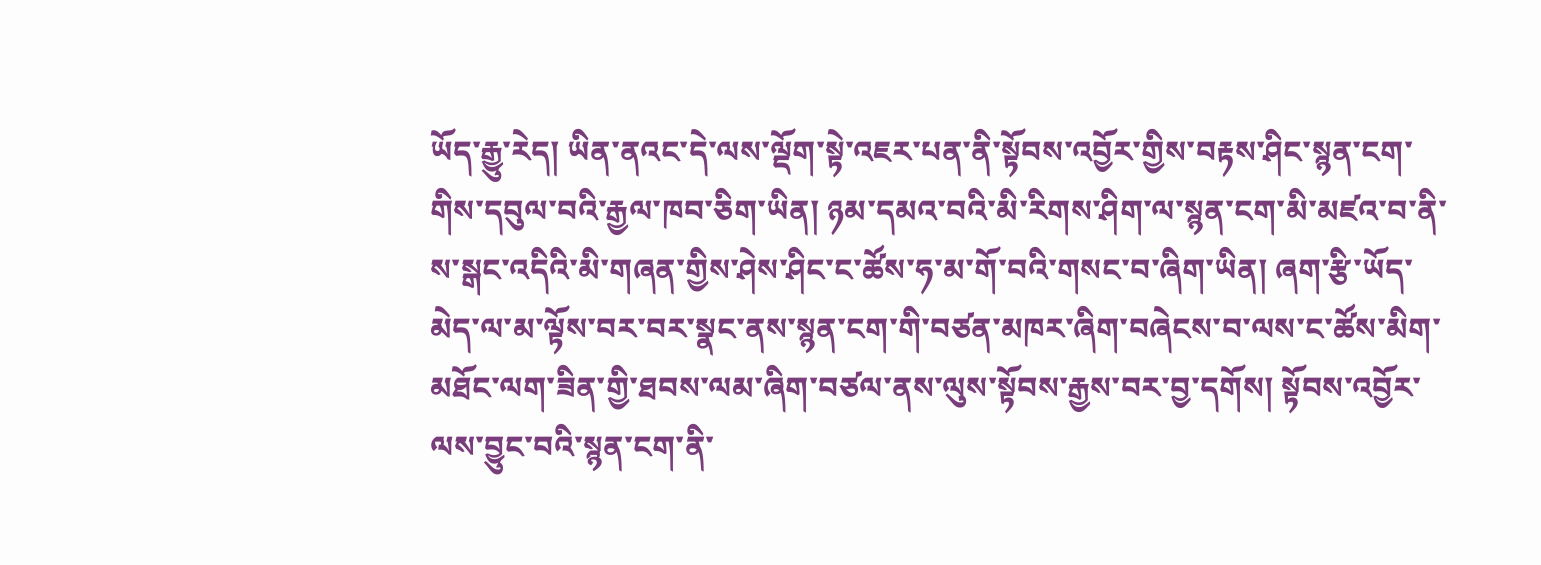ཡོད་རྒྱུ་རེད། ཡིན་ནའང་དེ་ལས་ལྡོག་སྟེ་འཇར་པན་ནི་སྟོབས་འབྱོར་གྱིས་བརྟས་ཤིང་སྙན་ངག་གིས་དབུལ་བའི་རྒྱལ་ཁབ་ཅིག་ཡིན། ཉམ་དམའ་བའི་མི་རིགས་ཤིག་ལ་སྙན་ངག་མི་མཛའ་བ་ནི་ས་སྒང་འདིའི་མི་གཞན་གྱིས་ཤེས་ཤིང་ང་ཚོས་ཧ་མ་གོ་བའི་གསང་བ་ཞིག་ཡིན། ཞག་རྩི་ཡོད་མེད་ལ་མ་ལྟོས་བར་བར་སྣང་ནས་སྙན་ངག་གི་བཙན་མཁར་ཞིག་བཞེངས་བ་ལས་ང་ཚོས་མིག་མཐོང་ལག་ཟིན་གྱི་ཐབས་ལམ་ཞིག་བཙལ་ནས་ལུས་སྟོབས་རྒྱས་བར་བྱ་དགོས། སྟོབས་འབྱོར་ལས་བྱུང་བའི་སྙན་ངག་ནི་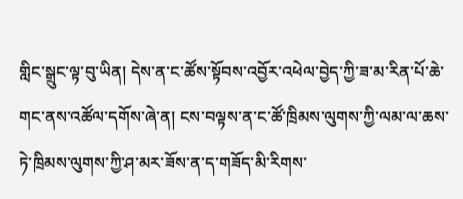གླིང་སྒྲུང་ལྟ་བུ་ཡིན། དེས་ན་ང་ཚོས་སྟོབས་འབྱོར་འཕེལ་བྱེད་ཀྱི་ཟ་མ་རིན་པོ་ཆེ་གང་ནས་འཚོལ་དགོས་ཞེ་ན། ངས་བལྟས་ན་ང་ཚོ་ཁྲིམས་ལུགས་ཀྱི་ལམ་ལ་ཆས་ཏེ་ཁྲིམས་ལུགས་ཀྱི་ཤ་མར་ཟོས་ན་ད་གཟོད་མི་རིགས་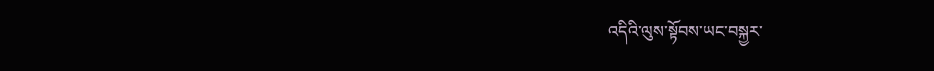འདིའི་ལུས་སྟོབས་ཡང་བསྐྱར་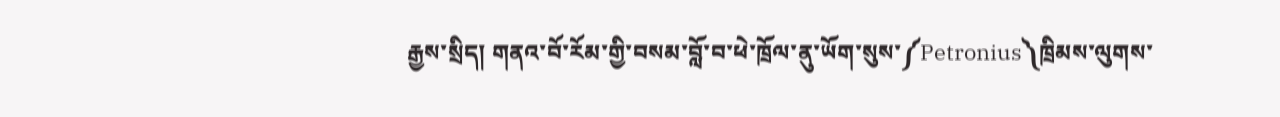རྒྱས་སྲིད། གནའ་བོ་རོམ་གྱི་བསམ་བློ་བ་ཕེ་ཁྲོལ་ནུ་ཡོག་སུས་༼Petronius༽ཁྲིམས་ལུགས་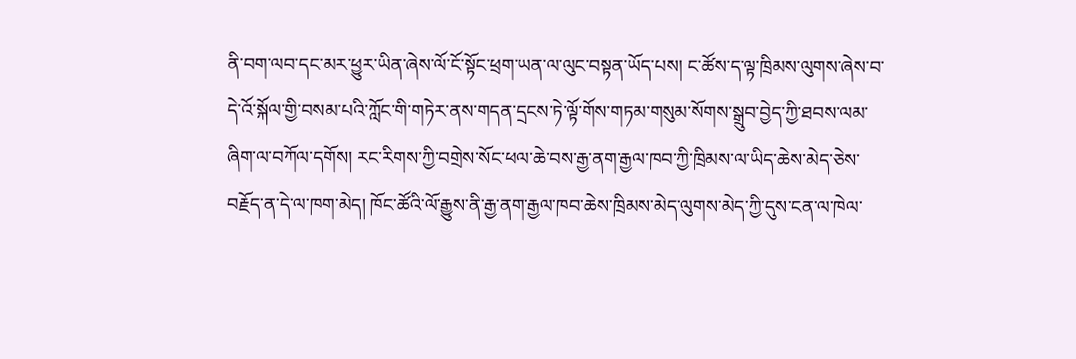ནི་བག་ལབ་དང་མར་ཕྱུར་ཡིན་ཞེས་ལོ་ངོ་སྟོང་ཕྲག་ཡན་ལ་ལུང་བསྟན་ཡོད་པས། ང་ཚོས་ད་ལྟ་ཁྲིམས་ལུགས་ཞེས་བ་དེ་འོ་སྐོལ་གྱི་བསམ་པའི་ཀློང་གི་གཏེར་ནས་གདན་དྲངས་ཏེ་ལྟོ་གོས་གཏམ་གསུམ་སོགས་སྒྲུབ་བྱེད་ཀྱི་ཐབས་ལམ་ཞིག་ལ་བཀོལ་དགོས། རང་རིགས་ཀྱི་བགྲེས་སོང་ཕལ་ཆེ་བས་རྒྱ་ནག་རྒྱལ་ཁབ་ཀྱི་ཁྲིམས་ལ་ཡིད་ཆེས་མེད་ཅེས་བརྗོད་ན་དེ་ལ་ཁག་མེད། ཁོང་ཚོའི་ལོ་རྒྱུས་ནི་རྒྱ་ནག་རྒྱལ་ཁབ་ཆེས་ཁྲིམས་མེད་ལུགས་མེད་ཀྱི་དུས་ངན་ལ་ཁེལ་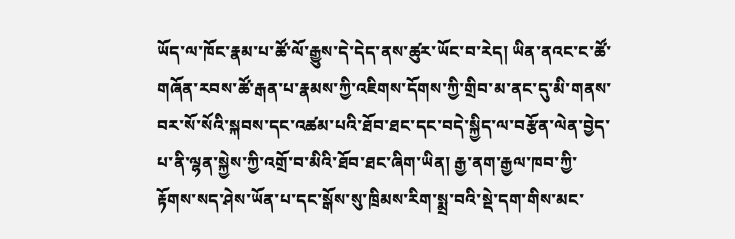ཡོད་ལ་ཁོང་རྣམ་པ་ཚོ་ལོ་རྒྱུས་དེ་དེད་ནས་ཚུར་ཡོང་བ་རེད། ཡིན་ནའང་ང་ཚོ་གཞོན་རབས་ཚོ་རྒན་པ་རྣམས་ཀྱི་འཇིགས་དོགས་ཀྱི་གྲིབ་མ་ནང་དུ་མི་གནས་བར་སོ་སོའི་སྐབས་དང་འཚམ་པའི་ཐོབ་ཐང་དང་བདེ་སྐྱིད་ལ་བརྩོན་ལེན་བྱེད་པ་ནི་ལྷན་སྐྱེས་ཀྱི་འགྲོ་བ་མིའི་ཐོབ་ཐང་ཞིག་ཡིན། རྒྱ་ནག་རྒྱལ་ཁབ་ཀྱི་རྟོགས་སད་ཤེས་ཡོན་པ་དང་སྒོས་སུ་ཁྲིམས་རིག་སྨྲ་བའི་སྡེ་དག་གིས་མང་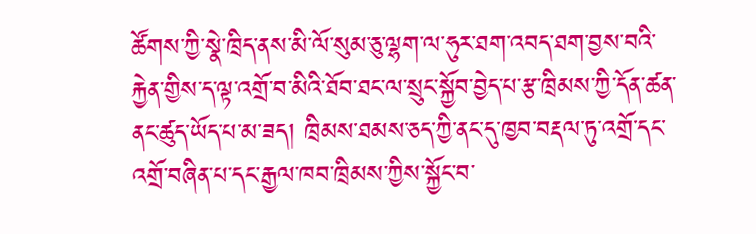ཚོགས་ཀྱི་སྣེ་ཁྲིད་ནས་མི་ལོ་སུམ་ཅུ་ལྷག་ལ་ཧུར་ཐག་འབད་ཐག་བྱས་བའི་རྐྱེན་གྱིས་ད་ལྟ་འགྲོ་བ་མིའི་ཐོབ་ཐང་ལ་སྲུང་སྐྱོབ་བྱེད་པ་རྩ་ཁྲིམས་ཀྱི་དོན་ཚན་ནང་ཚུད་ཡོད་པ་མ་ཟད། ཁྲིམས་ཐམས་ཅད་ཀྱི་ནང་དུ་ཁྱབ་བརྡལ་ཏུ་འགྲོ་དང་འགྲོ་བཞིན་པ་དང་རྒྱལ་ཁབ་ཁྲིམས་ཀྱིས་སྐྱོང་བ་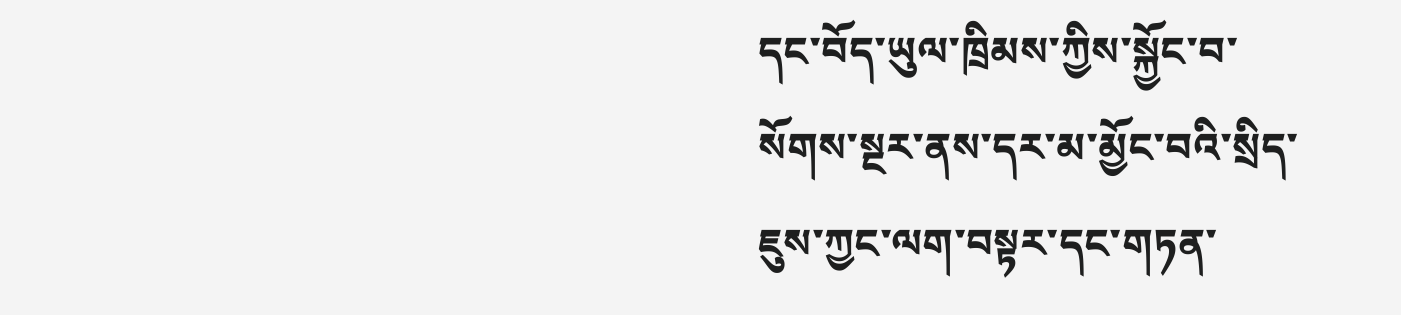དང་བོད་ཡུལ་ཁྲིམས་ཀྱིས་སྐྱོང་བ་སོགས་སྔར་ནས་དར་མ་མྱོང་བའི་སྲིད་ཇུས་ཀྱང་ལག་བསྟར་དང་གཏན་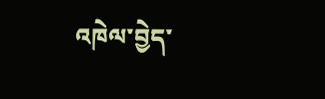འཁེལ་བྱེད་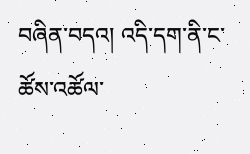བཞིན་བདའ། འདི་དག་ནི་ང་ཚོས་འཚོལ་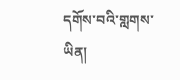དགོས་བའི་གླགས་ཡིན།